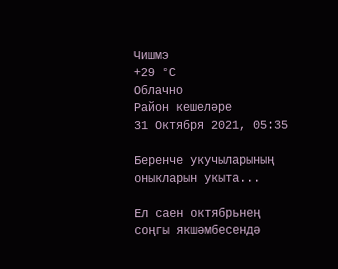Чишмэ
+29 °С
Облачно
Район кешеләре
31 Октября 2021, 05:35

Беренче укучыларының оныкларын укыта...

Ел саен октябрьнең соңгы якшәмбесендә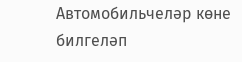Автомобильчеләр көне билгеләп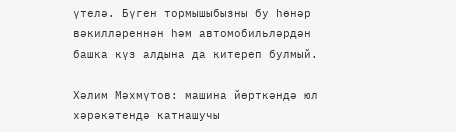үтелә. Бүген тормышыбызны бу һөнәр вәкилләреннән һәм автомобильләрдән башка күз алдына да китереп булмый.

Хәлим Мәхмүтов: машина йөрткәндә юл хәрәкәтендә катнашучы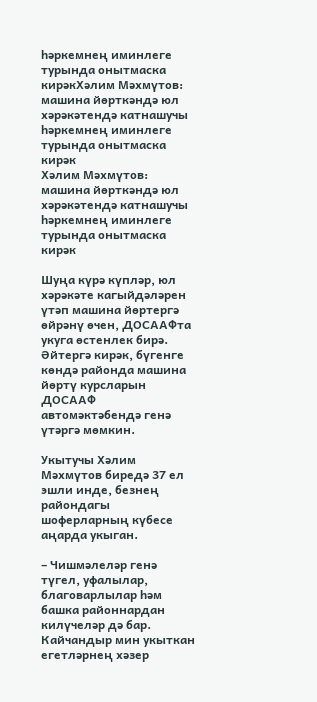һәркемнең иминлеге турында онытмаска кирәкХәлим Мәхмүтов: машина йөрткәндә юл хәрәкәтендә катнашучы һәркемнең иминлеге турында онытмаска кирәк
Хәлим Мәхмүтов: машина йөрткәндә юл хәрәкәтендә катнашучы һәркемнең иминлеге турында онытмаска кирәк

Шуңа күрә күпләр, юл хәрәкәте кагыйдәләрен үтәп машина йөртергә өйрәнү өчен, ДОСААФта укуга өстенлек бирә. Әйтергә кирәк, бүгенге көндә районда машина йөртү курсларын ДОСААФ автомәктәбендә генә үтәргә мөмкин.

Укытучы Хәлим Мәхмүтов биредә 37 ел эшли инде, безнең райондагы шоферларның күбесе аңарда укыган.

– Чишмәлеләр генә түгел, уфалылар, благоварлылар һәм башка районнардан килүчеләр дә бар. Кайчандыр мин укыткан егетләрнең хәзер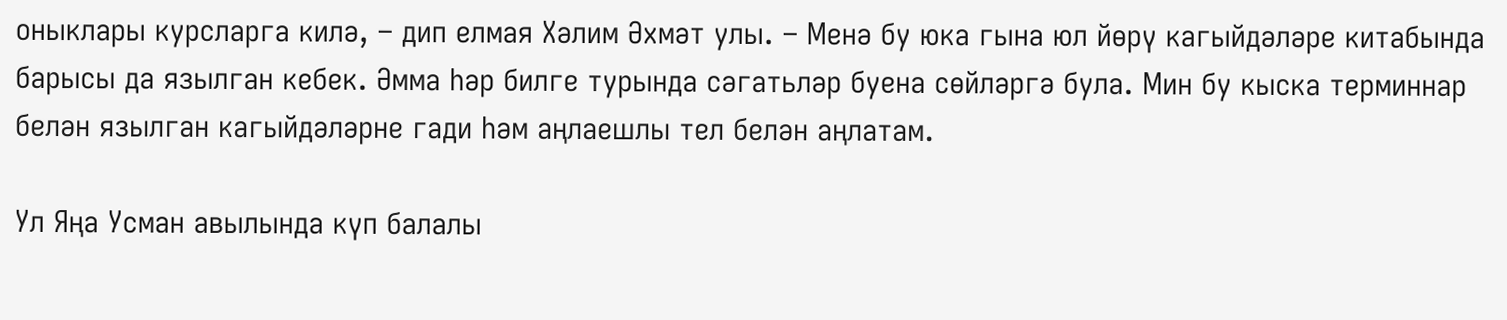оныклары курсларга килә, – дип елмая Хәлим Әхмәт улы. – Менә бу юка гына юл йөрү кагыйдәләре китабында барысы да язылган кебек. Әмма һәр билге турында сәгатьләр буена сөйләргә була. Мин бу кыска терминнар белән язылган кагыйдәләрне гади һәм аңлаешлы тел белән аңлатам.

Ул Яңа Усман авылында күп балалы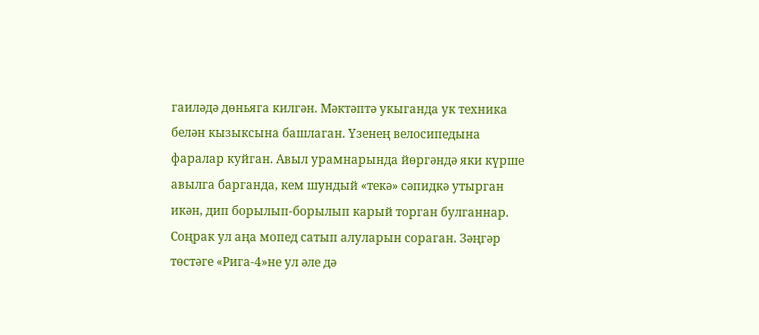гаиләдә дөньяга килгән. Мәктәптә укыганда ук техника белән кызыксына башлаган. Үзенең велосипедына фаралар куйган. Авыл урамнарында йөргәндә яки күрше авылга барганда, кем шундый «текә» сәпидкә утырган икән, дип борылып-борылып карый торган булганнар. Соңрак ул аңа мопед сатып алуларын сораган. Зәңгәр төстәге «Рига-4»не ул әле дә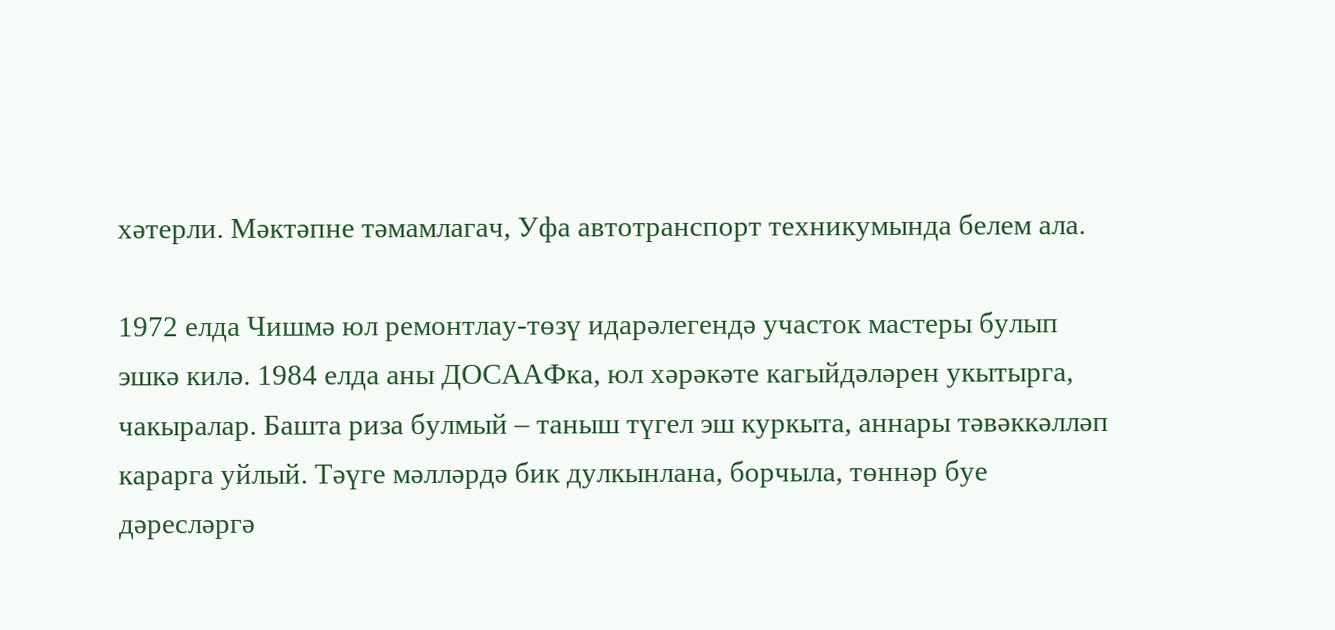хәтерли. Мәктәпне тәмамлагач, Уфа автотранспорт техникумында белем ала.

1972 елда Чишмә юл ремонтлау-төзү идарәлегендә участок мастеры булып эшкә килә. 1984 елда аны ДОСААФка, юл хәрәкәте кагыйдәләрен укытырга, чакыралар. Башта риза булмый – таныш түгел эш куркыта, аннары тәвәккәлләп карарга уйлый. Тәүге мәлләрдә бик дулкынлана, борчыла, төннәр буе дәресләргә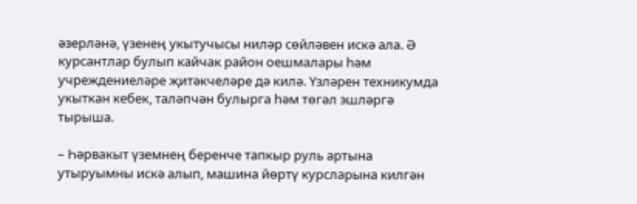әзерләнә, үзенең укытучысы ниләр сөйләвен искә ала. Ә курсантлар булып кайчак район оешмалары һәм учреждениеләре җитәкчеләре дә килә. Үзләрен техникумда укыткан кебек, таләпчән булырга һәм төгәл эшләргә тырыша.

– Һәрвакыт үземнең беренче тапкыр руль артына утыруымны искә алып, машина йөртү курсларына килгән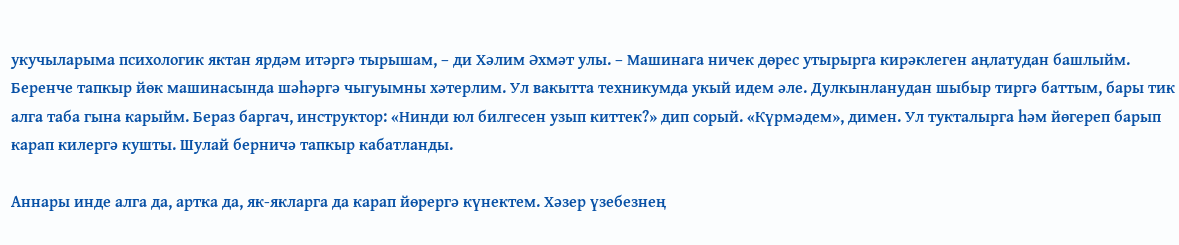укучыларыма психологик яктан ярдәм итәргә тырышам, – ди Хәлим Әхмәт улы. – Машинага ничек дөрес утырырга кирәклеген аңлатудан башлыйм. Беренче тапкыр йөк машинасында шәһәргә чыгуымны хәтерлим. Ул вакытта техникумда укый идем әле. Дулкынланудан шыбыр тиргә баттым, бары тик алга таба гына карыйм. Бераз баргач, инструктор: «Нинди юл билгесен узып киттек?» дип сорый. «Күрмәдем», димен. Ул тукталырга һәм йөгереп барып карап килергә кушты. Шулай берничә тапкыр кабатланды.

Аннары инде алга да, артка да, як-якларга да карап йөрергә күнектем. Хәзер үзебезнең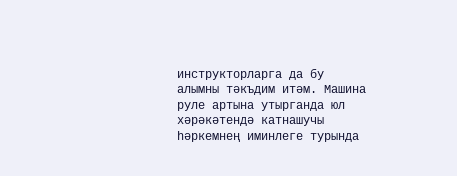инструкторларга да бу алымны тәкъдим итәм. Машина руле артына утырганда юл хәрәкәтендә катнашучы һәркемнең иминлеге турында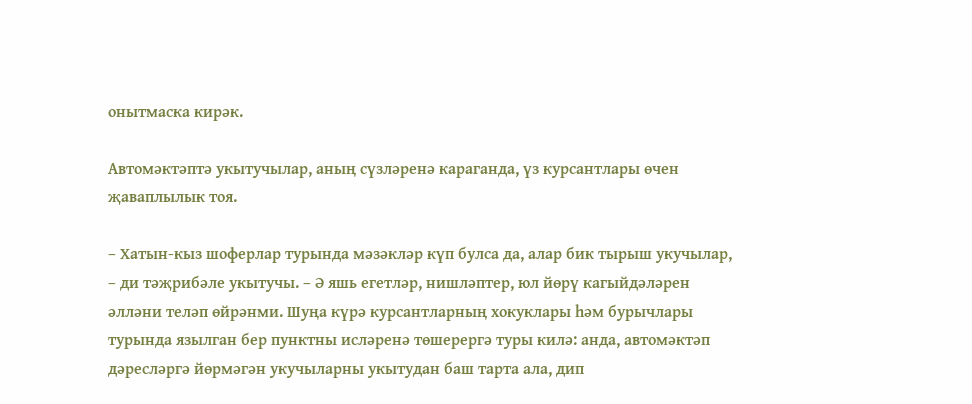онытмаска кирәк.

Автомәктәптә укытучылар, аның сүзләренә караганда, үз курсантлары өчен җаваплылык тоя.

– Хатын-кыз шоферлар турында мәзәкләр күп булса да, алар бик тырыш укучылар, – ди тәҗрибәле укытучы. – Ә яшь егетләр, нишләптер, юл йөрү кагыйдәләрен әлләни теләп өйрәнми. Шуңа күрә курсантларның хокуклары һәм бурычлары турында язылган бер пунктны исләренә төшерергә туры килә: анда, автомәктәп дәресләргә йөрмәгән укучыларны укытудан баш тарта ала, дип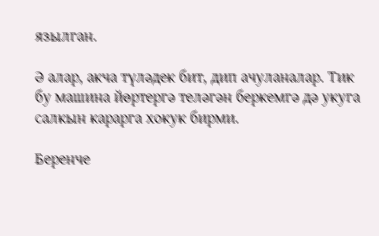язылган.

Ә алар, акча түләдек бит, дип ачуланалар. Тик бу машина йөртергә теләгән беркемгә дә укуга салкын карарга хокук бирми.

Беренче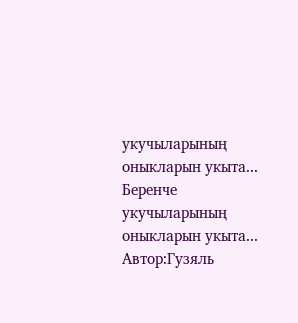укучыларының оныкларын укыта...
Беренче укучыларының оныкларын укыта...
Автор:Гузяль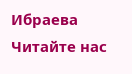Ибраева
Читайте нас